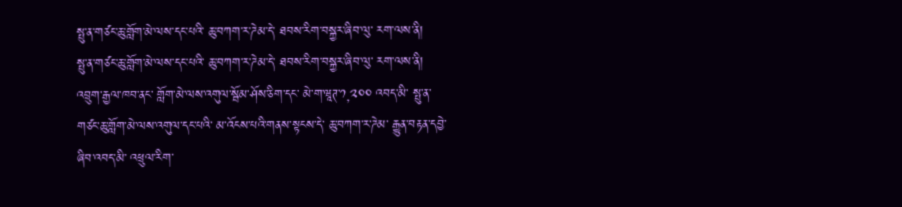སྤུ་ན་གཙང་ཆུ་གློག་མེ་ལས་དང་པའི་ ཆུ་བཀག་ར་ཌེམ་དེ་ ཐབས་རིག་བསྐྱར་ཞིབ་ལུ་ རག་ལས་ནི།
སྤུ་ན་གཙང་ཆུ་གློག་མེ་ལས་དང་པའི་ ཆུ་བཀག་ར་ཌེམ་དེ་ ཐབས་རིག་བསྐྱར་ཞིབ་ལུ་ རག་ལས་ནི།
འབྲུག་རྒྱལ་ཁབ་ནང་ གློག་མེ་ལས་འགུལ་སྦོམ་ཤོས་ཅིག་དང་ མེ་ག་ཝཱཊ་༡,༢༠༠ འབད་མི་ སྤུ་ན་གཙང་ཆུ་གློག་མེ་ལས་འགུལ་དང་པའི་ མ་འོངས་པའི་གནས་སྟངས་དེ་ ཆུ་བཀག་ར་ཌེམ་ རྒྱུན་བརྟན་དབྱེ་ཞིབ་འབད་མི་ འཕྲུལ་རིག་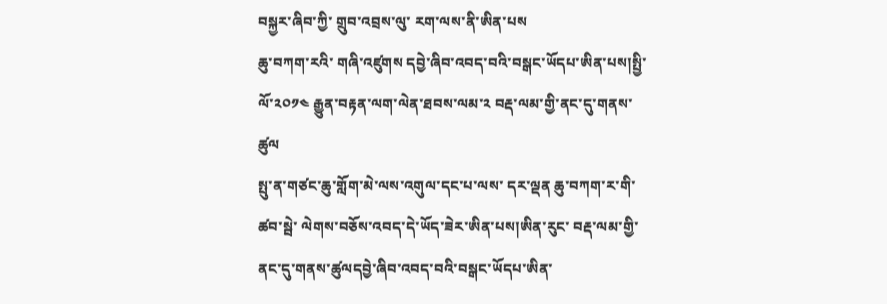བསྐྱར་ཞིབ་ཀྱི་ གྲུབ་འབྲས་ལུ་ རག་ལས་ནི་ཨིན་པས
ཆུ་བཀག་རའི་ གཞི་འཛུགས དབྱེ་ཞིབ་འབད་བའི་བསྒང་ཡོདཔ་ཨིན་པས།སྤྱི་ལོ་༢༠༡༤ རྒྱུན་བརྟན་ལག་ལེན་ཐབས་ལམ་༢ བརྡ་ལམ་གྱི་ནང་དུ་གནས་ཚུལ
སྤུ་ན་གཙང་ཆུ་གློག་མེ་ལས་འགུལ་དང་པ་ལས་ དར་ལྡན ཆུ་བཀག་ར་གི་ཚབ་སྦེ་ ལེགས་བཅོས་འབད་དེ་ཡོད་ཟེར་ཨིན་པས།ཨིན་རུང་ བརྡ་ལམ་གྱི་ནང་དུ་གནས་ཚུལདབྱེ་ཞིབ་འབད་བའི་བསྒང་ཡོདཔ་ཨིན་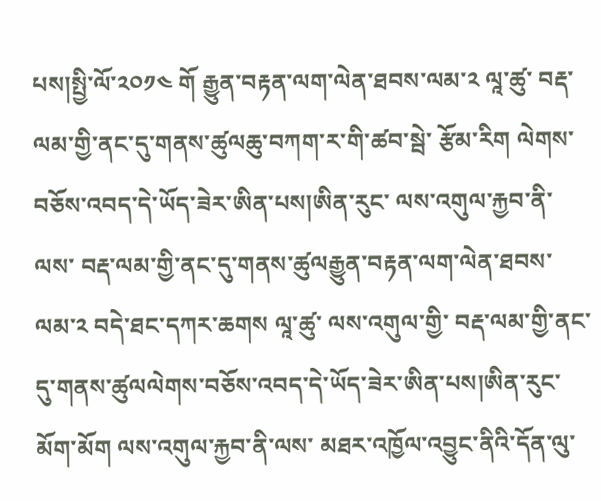པས།སྤྱི་ལོ་༢༠༡༤ གོ རྒྱུན་བརྟན་ལག་ལེན་ཐབས་ལམ་༢ ལཱ་ཚུ་ བརྡ་ལམ་གྱི་ནང་དུ་གནས་ཚུལཆུ་བཀག་ར་གི་ཚབ་སྦེ་ རྩོམ་རིག ལེགས་བཅོས་འབད་དེ་ཡོད་ཟེར་ཨིན་པས།ཨིན་རུང་ ལས་འགུལ་རྐྱབ་ནི་ལས་ བརྡ་ལམ་གྱི་ནང་དུ་གནས་ཚུལརྒྱུན་བརྟན་ལག་ལེན་ཐབས་ལམ་༢ བདེ་ཐང་དཀར་ཆགས ལཱ་ཚུ་ ལས་འགུལ་གྱི་ བརྡ་ལམ་གྱི་ནང་དུ་གནས་ཚུལལེགས་བཅོས་འབད་དེ་ཡོད་ཟེར་ཨིན་པས།ཨིན་རུང་ མོག་མོག ལས་འགུལ་རྐྱབ་ནི་ལས་ མཐར་འཁྱོལ་འབྱུང་ནིའི་དོན་ལུ་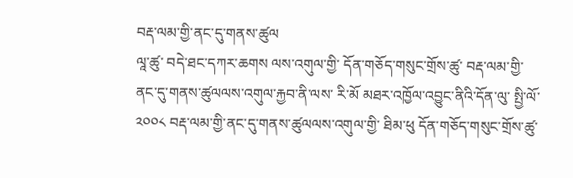བརྡ་ལམ་གྱི་ནང་དུ་གནས་ཚུལ
ལཱ་ཚུ་ བདེ་ཐང་དཀར་ཆགས ལས་འགུལ་གྱི་ དོན་གཅོད་གསུང་གྲོས་ཚུ་ བརྡ་ལམ་གྱི་ནང་དུ་གནས་ཚུལལས་འགུལ་རྐྱབ་ནི་ལས་ རི་མོ མཐར་འཁྱོལ་འབྱུང་ནིའི་དོན་ལུ་ སྤྱི་ལོ་༢༠༠༨ བརྡ་ལམ་གྱི་ནང་དུ་གནས་ཚུལལས་འགུལ་གྱི་ ཐིམ་ཕུ དོན་གཅོད་གསུང་གྲོས་ཚུ་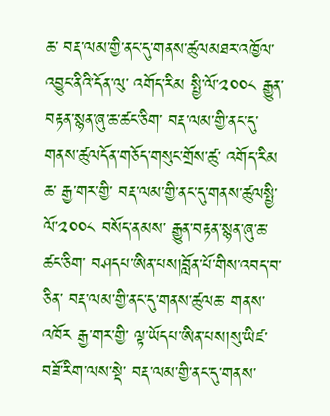ཆ་ བརྡ་ལམ་གྱི་ནང་དུ་གནས་ཚུལམཐར་འཁྱོལ་འབྱུང་ནིའི་དོན་ལུ་ འགོད་རིམ སྤྱི་ལོ་༢༠༠༨ རྒྱུན་བརྟན་སྙན་ཞུ་ཆ་ཚང་ཅིག་ བརྡ་ལམ་གྱི་ནང་དུ་གནས་ཚུལདོན་གཅོད་གསུང་གྲོས་ཚུ་ འགོད་རིམ ཆ་ རྒྱ་གར་གྱི་ བརྡ་ལམ་གྱི་ནང་དུ་གནས་ཚུལསྤྱི་ལོ་༢༠༠༨ བསོད་ནམས་ རྒྱུན་བརྟན་སྙན་ཞུ་ཆ་ཚང་ཅིག་ བཤདཔ་ཨིན་པས།བློན་པོ་གིས་འབད་བ་ཅིན་ བརྡ་ལམ་གྱི་ནང་དུ་གནས་ཚུལཆ་ གནས་འཁོར རྒྱ་གར་གྱི་ ལྟ་ཡོདཔ་ཨིན་པས།སུ་ཡིཛ་བཟོ་རིག་ལས་སྡེ་ བརྡ་ལམ་གྱི་ནང་དུ་གནས་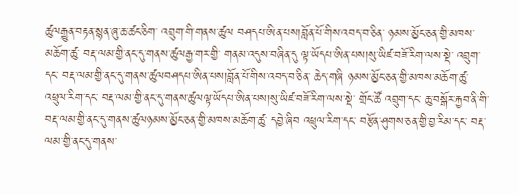ཚུལརྒྱུན་བརྟན་སྙན་ཞུ་ཆ་ཚང་ཅིག་ འབྲུག་གི་གནས་ཚུལ བཤདཔ་ཨིན་པས།བློན་པོ་གིས་འབད་བ་ཅིན་ ཉམས་མྱོང་ཅན་གྱི་མཁས་མཆོག་ཚུ་ བརྡ་ལམ་གྱི་ནང་དུ་གནས་ཚུལརྒྱ་གར་གྱི་ གནམ་འདུས་བཞིན་དུ ལྟ་ཡོདཔ་ཨིན་པས།སུ་ཡིཛ་བཟོ་རིག་ལས་སྡེ་ འབྲུག་དང་ བརྡ་ལམ་གྱི་ནང་དུ་གནས་ཚུལབཤདཔ་ཨིན་པས།བློན་པོ་གིས་འབད་བ་ཅིན་ ཆེད་གཞི ཉམས་མྱོང་ཅན་གྱི་མཁས་མཆོག་ཚུ་ འཕྲུལ་རིག་དང་ བརྡ་ལམ་གྱི་ནང་དུ་གནས་ཚུལལྟ་ཡོདཔ་ཨིན་པས།སུ་ཡིཛ་བཟོ་རིག་ལས་སྡེ་ གྲོང་ཚོ འབྲུག་དང་ ཆུ་བསྒོར་རྐྱབ་ནི་གི་ བརྡ་ལམ་གྱི་ནང་དུ་གནས་ཚུལཉམས་མྱོང་ཅན་གྱི་མཁས་མཆོག་ཚུ་ དབྱེ་ཞིབ འཕྲུལ་རིག་དང་ བརྩོན་ཤུགས་ཅན་གྱི་བྱ་རིམ་དང་ བརྡ་ལམ་གྱི་ནང་དུ་གནས་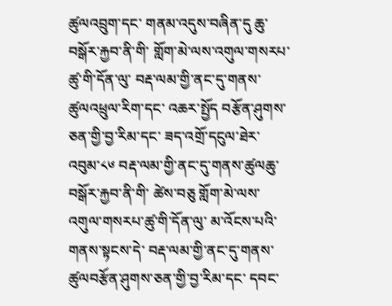ཚུལའབྲུག་དང་ གནམ་འདུས་བཞིན་དུ ཆུ་བསྒོར་རྐྱབ་ནི་གི་ གློག་མེ་ལས་འགུལ་གསརཔ་ཚུ་གི་དོན་ལུ་ བརྡ་ལམ་གྱི་ནང་དུ་གནས་ཚུལའཕྲུལ་རིག་དང་ འཆར་སྤྱོད བརྩོན་ཤུགས་ཅན་གྱི་བྱ་རིམ་དང་ ཟད་འགྲོ་དངུལ་ཐེར་འབུམ་༨༦ བརྡ་ལམ་གྱི་ནང་དུ་གནས་ཚུལཆུ་བསྒོར་རྐྱབ་ནི་གི་ ཚེས་བཅུ གློག་མེ་ལས་འགུལ་གསརཔ་ཚུ་གི་དོན་ལུ་ མ་འོངས་པའི་གནས་སྟངས་དེ་ བརྡ་ལམ་གྱི་ནང་དུ་གནས་ཚུལབརྩོན་ཤུགས་ཅན་གྱི་བྱ་རིམ་དང་ དབང་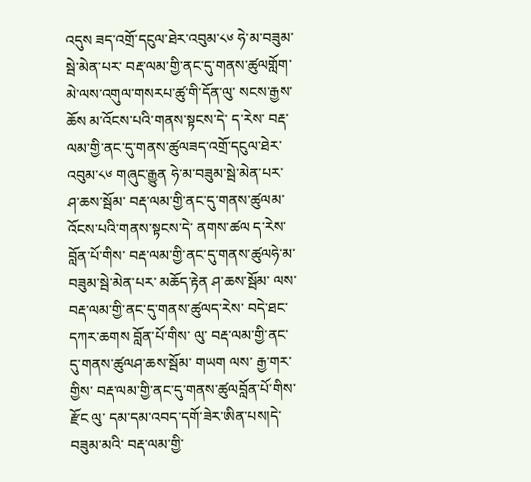འདུས ཟད་འགྲོ་དངུལ་ཐེར་འབུམ་༨༦ ཧེ་མ་བཟུམ་སྦེ་མེན་པར་ བརྡ་ལམ་གྱི་ནང་དུ་གནས་ཚུལགློག་མེ་ལས་འགུལ་གསརཔ་ཚུ་གི་དོན་ལུ་ སངས་རྒྱས་ཆོས མ་འོངས་པའི་གནས་སྟངས་དེ་ ད་རེས་ བརྡ་ལམ་གྱི་ནང་དུ་གནས་ཚུལཟད་འགྲོ་དངུལ་ཐེར་འབུམ་༨༦ གཞུང་རྒྱུན ཧེ་མ་བཟུམ་སྦེ་མེན་པར་ ཤ་ཆས་སྦོམ་ བརྡ་ལམ་གྱི་ནང་དུ་གནས་ཚུལམ་འོངས་པའི་གནས་སྟངས་དེ་ ནགས་ཚལ ད་རེས་ བློན་པོ་གིས་ བརྡ་ལམ་གྱི་ནང་དུ་གནས་ཚུལཧེ་མ་བཟུམ་སྦེ་མེན་པར་ མཆོད་རྟེན ཤ་ཆས་སྦོམ་ ལས་ བརྡ་ལམ་གྱི་ནང་དུ་གནས་ཚུལད་རེས་ བདེ་ཐང་དཀར་ཆགས བློན་པོ་གིས་ ལུ་ བརྡ་ལམ་གྱི་ནང་དུ་གནས་ཚུལཤ་ཆས་སྦོམ་ གཡག ལས་ རྒྱ་གར་གྱིས་ བརྡ་ལམ་གྱི་ནང་དུ་གནས་ཚུལབློན་པོ་གིས་ རྫོང ལུ་ དམ་དམ་འབད་དགོ་ཟེར་ཨིན་པས།དེ་བཟུམ་མའི་ བརྡ་ལམ་གྱི་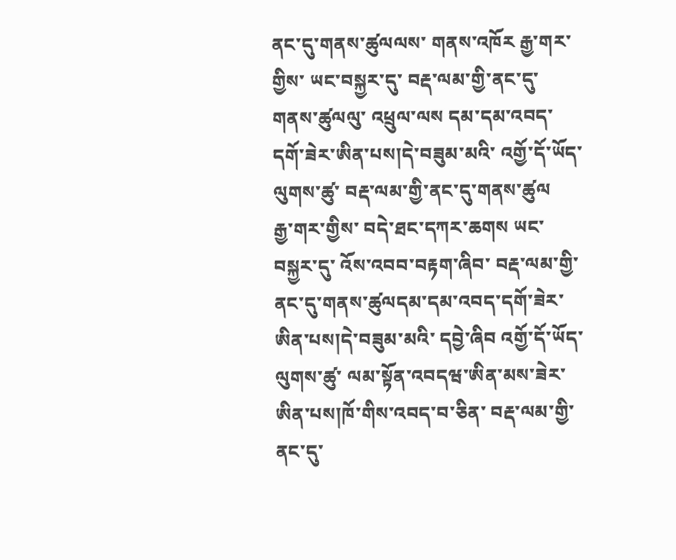ནང་དུ་གནས་ཚུལལས་ གནས་འཁོར རྒྱ་གར་གྱིས་ ཡང་བསྐྱར་དུ་ བརྡ་ལམ་གྱི་ནང་དུ་གནས་ཚུལལུ་ འཕྲུལ་ལས དམ་དམ་འབད་དགོ་ཟེར་ཨིན་པས།དེ་བཟུམ་མའི་ འགྱོ་དོ་ཡོད་ལུགས་ཚུ་ བརྡ་ལམ་གྱི་ནང་དུ་གནས་ཚུལ
རྒྱ་གར་གྱིས་ བདེ་ཐང་དཀར་ཆགས ཡང་བསྐྱར་དུ་ འོས་འབབ་བརྟག་ཞིབ་ བརྡ་ལམ་གྱི་ནང་དུ་གནས་ཚུལདམ་དམ་འབད་དགོ་ཟེར་ཨིན་པས།དེ་བཟུམ་མའི་ དབྱེ་ཞིབ འགྱོ་དོ་ཡོད་ལུགས་ཚུ་ ལམ་སྟོན་འབདཝ་ཨིན་མས་ཟེར་ཨིན་པས།ཁོ་གིས་འབད་བ་ཅིན་ བརྡ་ལམ་གྱི་ནང་དུ་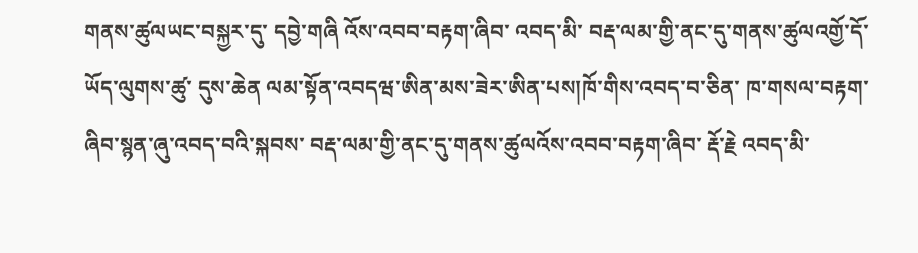གནས་ཚུལཡང་བསྐྱར་དུ་ དབྱེ་གཞི འོས་འབབ་བརྟག་ཞིབ་ འབད་མི་ བརྡ་ལམ་གྱི་ནང་དུ་གནས་ཚུལའགྱོ་དོ་ཡོད་ལུགས་ཚུ་ དུས་ཆེན ལམ་སྟོན་འབདཝ་ཨིན་མས་ཟེར་ཨིན་པས།ཁོ་གིས་འབད་བ་ཅིན་ ཁ་གསལ་བརྟག་ཞིབ་སྙན་ཞུ་འབད་བའི་སྐབས་ བརྡ་ལམ་གྱི་ནང་དུ་གནས་ཚུལའོས་འབབ་བརྟག་ཞིབ་ རྡོ་རྗེ འབད་མི་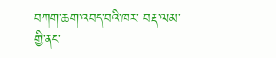བཀག་ཆག་འབད་བའི་ཁར་ བརྡ་ལམ་གྱི་ནང་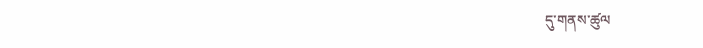དུ་གནས་ཚུལ